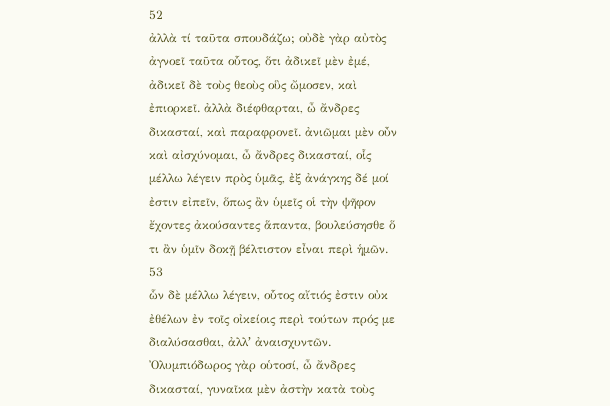52
ἀλλὰ τί ταῦτα σπουδάζω; οὐδὲ γὰρ αὐτὸς ἀγνοεῖ ταῦτα οὗτος, ὅτι ἀδικεῖ μὲν ἐμέ, ἀδικεῖ δὲ τοὺς θεοὺς οὓς ὤμοσεν, καὶ ἐπιορκεῖ. ἀλλὰ διέφθαρται, ὦ ἄνδρες δικασταί, καὶ παραφρονεῖ. ἀνιῶμαι μὲν οὖν καὶ αἰσχύνομαι, ὦ ἄνδρες δικασταί, οἷς μέλλω λέγειν πρὸς ὑμᾶς, ἐξ ἀνάγκης δέ μοί ἐστιν εἰπεῖν, ὅπως ἂν ὑμεῖς οἱ τὴν ψῆφον ἔχοντες ἀκούσαντες ἅπαντα, βουλεύσησθε ὅ τι ἂν ὑμῖν δοκῇ βέλτιστον εἶναι περὶ ἡμῶν.
53
ὧν δὲ μέλλω λέγειν, οὗτος αἴτιός ἐστιν οὐκ ἐθέλων ἐν τοῖς οἰκείοις περὶ τούτων πρός με διαλύσασθαι, ἀλλʼ ἀναισχυντῶν. Ὀλυμπιόδωρος γὰρ οὑτοσί, ὦ ἄνδρες δικασταί, γυναῖκα μὲν ἀστὴν κατὰ τοὺς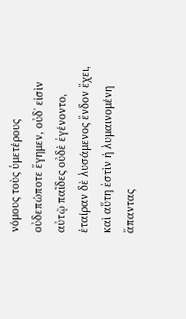νόμους τοὺς ὑμετέρους οὐδεπώποτε ἔγημεν, οὐδʼ εἰσὶν αὐτῷ παῖδες οὐδὲ ἐγένοντο, ἑταίραν δὲ λυσάμενος ἔνδον ἔχει, καὶ αὕτη ἐστὶν ἡ λυμαινομένη ἅπαντας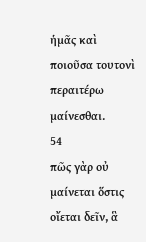ἡμᾶς καὶ ποιοῦσα τουτονὶ περαιτέρω μαίνεσθαι.
54
πῶς γὰρ οὐ μαίνεται ὅστις οἴεται δεῖν, ἃ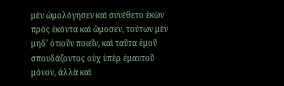μὲν ὡμολόγησεν καὶ συνέθετο ἑκὼν πρὸς ἑκόντα καὶ ὤμοσεν, τούτων μὲν μηδʼ ὁτιοῦν ποιεῖν, καὶ ταῦτα ἐμοῦ σπουδάζοντος οὐχ ὑπὲρ ἐμαυτοῦ μόνον, ἀλλὰ καὶ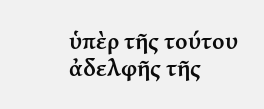ὑπὲρ τῆς τούτου ἀδελφῆς τῆς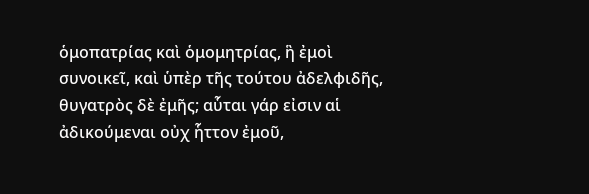ὁμοπατρίας καὶ ὁμομητρίας, ἣ ἐμοὶ συνοικεῖ, καὶ ὑπὲρ τῆς τούτου ἀδελφιδῆς, θυγατρὸς δὲ ἐμῆς; αὗται γάρ εἰσιν αἱ ἀδικούμεναι οὐχ ἧττον ἐμοῦ,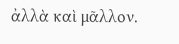ἀλλὰ καὶ μᾶλλον.